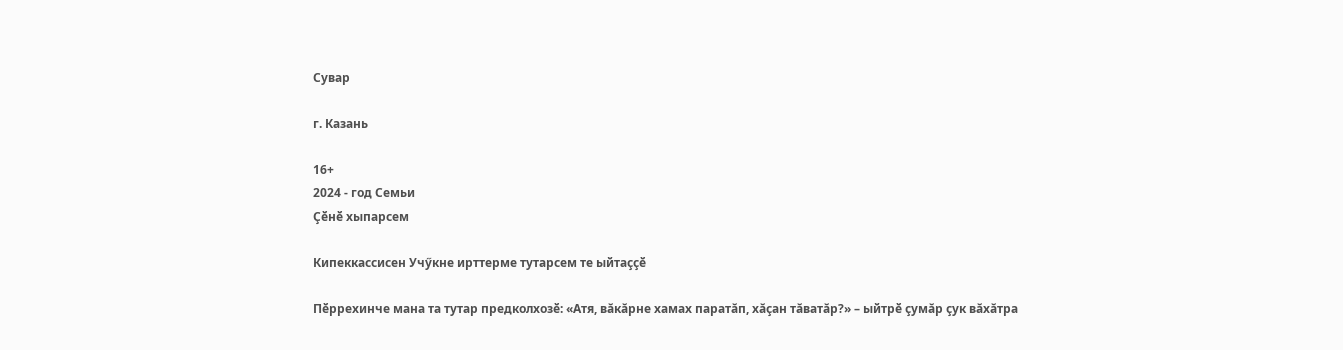Сувар

г. Казань

16+
2024 - год Семьи
Çӗнӗ хыпарсем

Кипеккассисен Учӳкне ирттерме тутарсем те ыйтаççӗ

Пӗррехинче мана та тутар предколхозӗ: «Атя, вăкăрне хамах паратăп, хăçан тăватăр?» – ыйтрӗ çумăр çук вăхăтра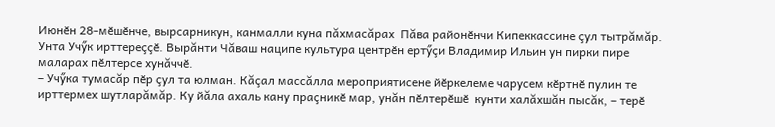Июнӗн 28-мӗшӗнче, вырсарникун, канмалли куна пăхмасăрах  Пăва районӗнчи Кипеккассине çул тытрăмăр. Унта Учӳк ирттереççӗ. Вырăнти Чăваш наципе культура центрӗн ертӳçи Владимир Ильин ун пирки пире маларах пӗлтерсе хунăччӗ.
– Учӳка тумасăр пӗр çул та юлман. Кăçал массăлла мероприятисене йӗркелеме чарусем кӗртнӗ пулин те ирттермех шутларăмăр. Ку йăла ахаль кану праçникӗ мар, унăн пӗлтерӗшӗ  кунти халăхшăн пысăк, – терӗ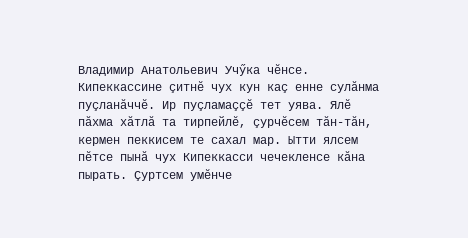Владимир Анатольевич Учӳка чӗнсе.
Кипеккассине çитнӗ чух кун каç енне сулăнма пуçланăччӗ. Ир пуçламаççӗ тет уява. Ялӗ пăхма хăтлă та тирпейлӗ, çурчӗсем тăн-тăн, кермен пеккисем те сахал мар. Ытти ялсем пӗтсе пынă чух Кипеккасси чечекленсе кăна пырать. Çуртсем умӗнче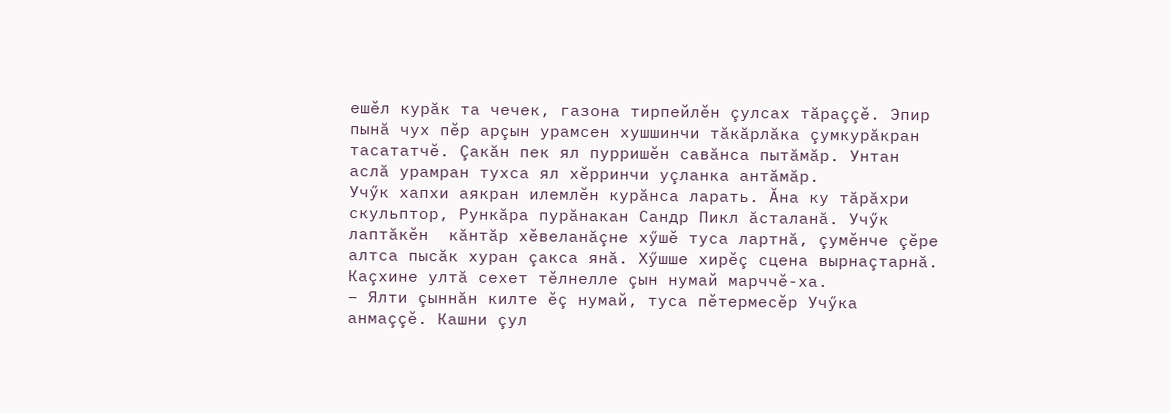ешӗл курăк та чечек, газона тирпейлӗн çулсах тăраççӗ. Эпир пынă чух пӗр арçын урамсен хушшинчи тăкăрлăка çумкурăкран тасататчӗ. Çакăн пек ял пурришӗн савăнса пытăмăр. Унтан аслă урамран тухса ял хӗрринчи уçланка антăмăр.
Учӳк хапхи аякран илемлӗн курăнса ларать. Ăна ку тăрăхри скульптор, Рункăра пурăнакан Сандр Пикл ăсталанă. Учӳк лаптăкӗн  кăнтăр хӗвеланăçне хӳшӗ туса лартнă, çумӗнче çӗре алтса пысăк хуран çакса янă. Хӳшше хирӗç сцена вырнаçтарнă.
Каçхине ултă сехет тӗлнелле çын нумай марччӗ-ха.
– Ялти çыннăн килте ӗç нумай, туса пӗтермесӗр Учӳка анмаççӗ. Кашни çул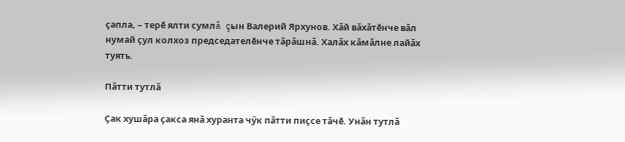çапла, – терӗ ялти сумлă çын Валерий Ярхунов. Хăй вăхăтӗнче вăл нумай çул колхоз председателӗнче тăрăшнă. Халăх кăмăлне лайăх туять.

Пăтти тутлă

Çак хушăра çакса янă хуранта чӳк пăтти пиçсе тăчӗ. Унăн тутлă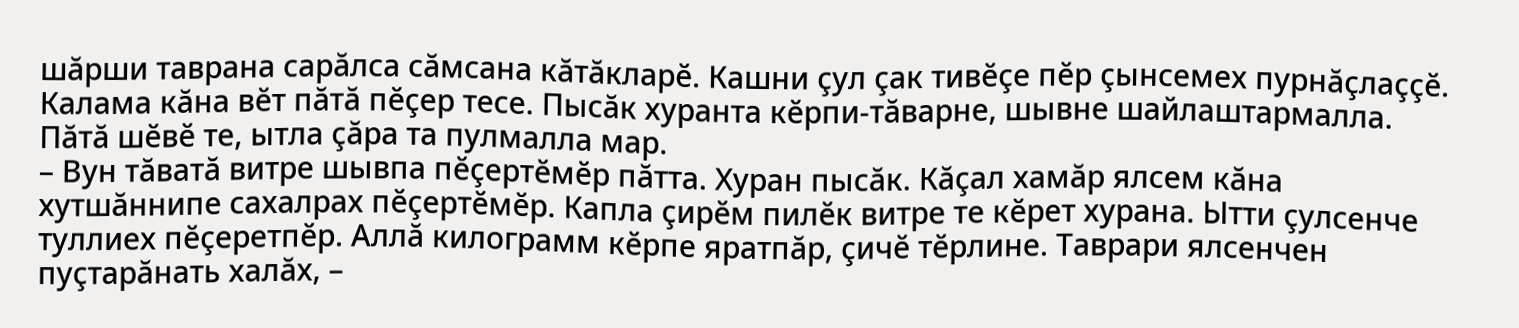шăрши таврана сарăлса сăмсана кăтăкларӗ. Кашни çул çак тивӗçе пӗр çынсемех пурнăçлаççӗ. Калама кăна вӗт пăтă пӗçер тесе. Пысăк хуранта кӗрпи-тăварне, шывне шайлаштармалла. Пăтă шӗвӗ те, ытла çăра та пулмалла мар.
– Вун тăватă витре шывпа пӗçертӗмӗр пăтта. Хуран пысăк. Кăçал хамăр ялсем кăна хутшăннипе сахалрах пӗçертӗмӗр. Капла çирӗм пилӗк витре те кӗрет хурана. Ытти çулсенче туллиех пӗçеретпӗр. Аллă килограмм кӗрпе яратпăр, çичӗ тӗрлине. Таврари ялсенчен пуçтарăнать халăх, –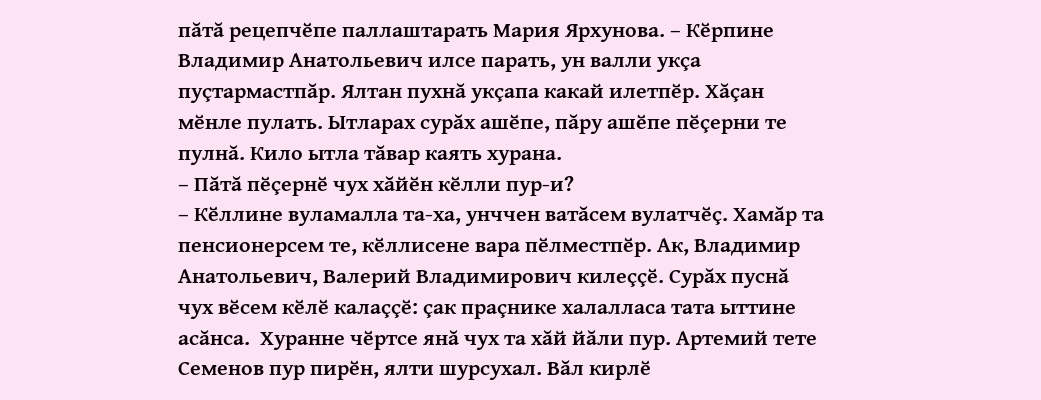пăтă рецепчӗпе паллаштарать Мария Ярхунова. – Кӗрпине Владимир Анатольевич илсе парать, ун валли укçа пуçтармастпăр. Ялтан пухнă укçапа какай илетпӗр. Хăçан мӗнле пулать. Ытларах сурăх ашӗпе, пăру ашӗпе пӗçерни те пулнă. Кило ытла тăвар каять хурана.
– Пăтă пӗçернӗ чух хăйӗн кӗлли пур-и?
– Кӗллине вуламалла та-ха, унччен ватăсем вулатчӗç. Хамăр та  пенсионерсем те, кӗллисене вара пӗлместпӗр. Ак, Владимир Анатольевич, Валерий Владимирович килеççӗ. Сурăх пуснă чух вӗсем кӗлӗ калаççӗ: çак праçнике халалласа тата ыттине асăнса.  Хуранне чӗртсе янă чух та хăй йăли пур. Артемий тете Семенов пур пирӗн, ялти шурсухал. Вăл кирлӗ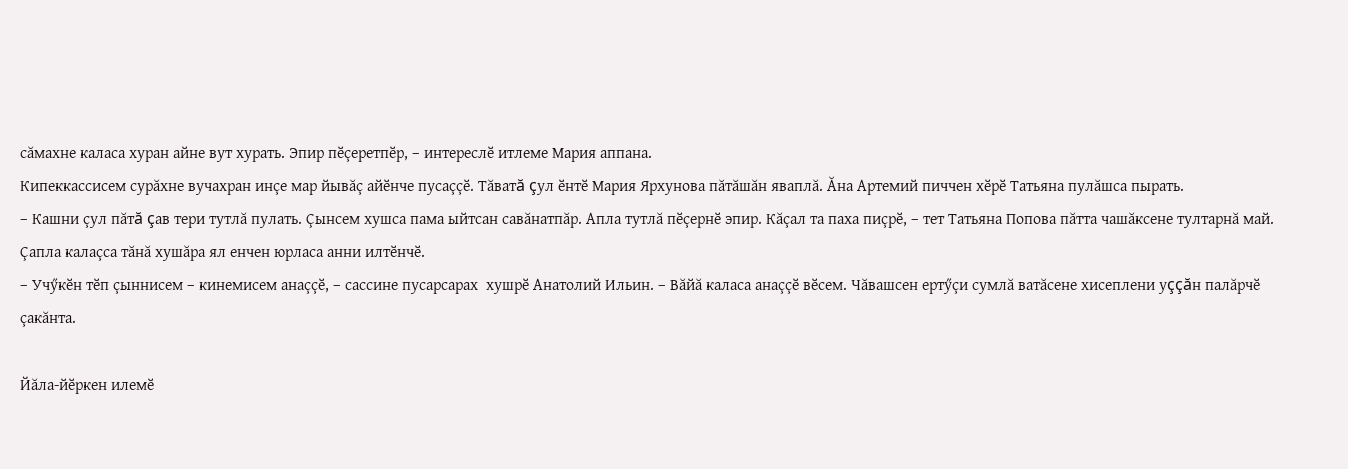сăмахне каласа хуран айне вут хурать. Эпир пӗçеретпӗр, – интереслӗ итлеме Мария аппана.
Кипеккассисем сурăхне вучахран инçе мар йывăç айӗнче пусаççӗ. Тăватă çул ӗнтӗ Мария Ярхунова пăтăшăн яваплă. Ăна Артемий пиччен хӗрӗ Татьяна пулăшса пырать.
– Кашни çул пăтă çав тери тутлă пулать. Çынсем хушса пама ыйтсан савăнатпăр. Апла тутлă пӗçернӗ эпир. Кăçал та паха пиçрӗ, – тет Татьяна Попова пăтта чашăксене тултарнă май.
Çапла калаçса тăнă хушăра ял енчен юрласа анни илтӗнчӗ.
– Учӳкӗн тӗп çыннисем – кинемисем анаççӗ, – сассине пусарсарах  хушрӗ Анатолий Ильин. – Вăйă каласа анаççӗ вӗсем. Чăвашсен ертӳçи сумлă ватăсене хисеплени уççăн палăрчӗ çакăнта.

Йăла-йӗркен илемӗ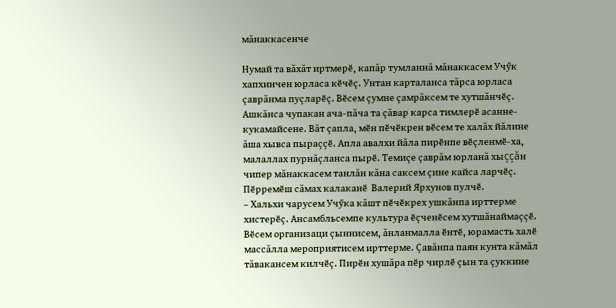мăнаккасенче

Нумай та вăхăт иртмерӗ, капăр тумланнă мăнаккасем Учӳк хапхинчен юрласа кӗчӗç. Унтан карталанса тăрса юрласа çаврăнма пуçларӗç. Вӗсем çумне çамрăксем те хутшăнчӗç. Ашкăнса чупакан ача-пăча та çăвар карса тимлерӗ асанне-кукамайсене. Вăт çапла, мӗн пӗчӗкрен вӗсем те халăх йăлине ăша хывса пыраççӗ. Апла авалхи йăла пирӗнпе вӗçленмӗ-ха, малаллах пурнăçланса пырӗ. Темиçе çаврăм юрланă хыççăн чипер мăнаккасем танлăн кăна саксем çине кайса ларчӗç.
Пӗрремӗш сăмах калаканӗ  Валерий Ярхунов пулчӗ.
– Хальхи чарусем Учӳка кăшт пӗчӗкрех ушкăнпа ирттерме хистерӗç. Ансамбльсемпе культура ӗçченӗсем хутшăнаймаççӗ. Вӗсем организаци çыннисем, ăнланмалла ӗнтӗ, юрамасть халӗ массăлла мероприятисем ирттерме. Çавăнпа паян кунта кăмăл тăвакансем килчӗç. Пирӗн хушăра пӗр чирлӗ çын та çуккине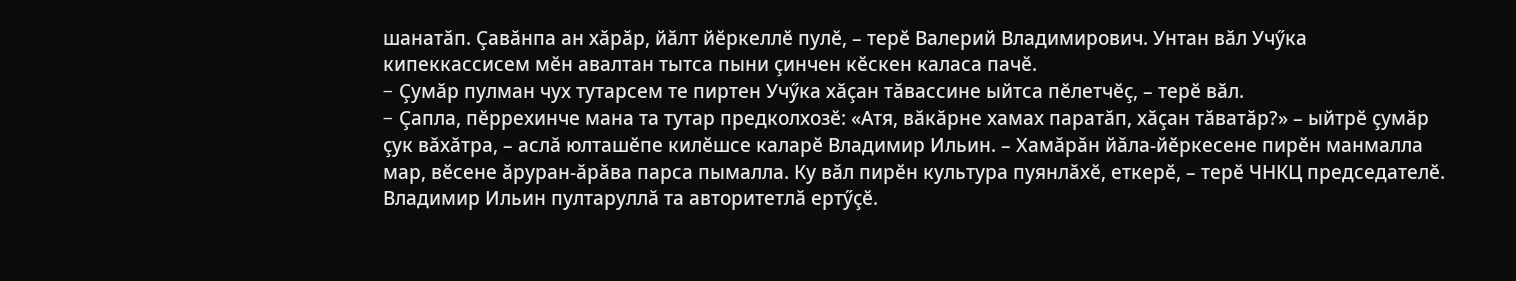шанатăп. Çавăнпа ан хăрăр, йăлт йӗркеллӗ пулӗ, – терӗ Валерий Владимирович. Унтан вăл Учӳка кипеккассисем мӗн авалтан тытса пыни çинчен кӗскен каласа пачӗ.
– Çумăр пулман чух тутарсем те пиртен Учӳка хăçан тăвассине ыйтса пӗлетчӗç, – терӗ вăл.
– Çапла, пӗррехинче мана та тутар предколхозӗ: «Атя, вăкăрне хамах паратăп, хăçан тăватăр?» – ыйтрӗ çумăр çук вăхăтра, – аслă юлташӗпе килӗшсе каларӗ Владимир Ильин. – Хамăрăн йăла-йӗркесене пирӗн манмалла мар, вӗсене ăруран-ăрăва парса пымалла. Ку вăл пирӗн культура пуянлăхӗ, еткерӗ, – терӗ ЧНКЦ председателӗ.
Владимир Ильин пултаруллă та авторитетлă ертӳçӗ.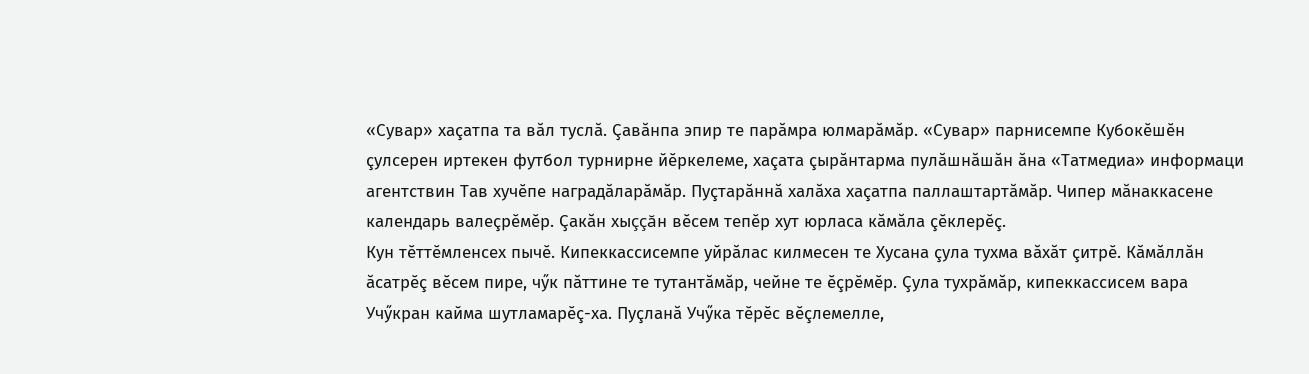«Сувар» хаçатпа та вăл туслă. Çавăнпа эпир те парăмра юлмарăмăр. «Сувар» парнисемпе Кубокӗшӗн çулсерен иртекен футбол турнирне йӗркелеме, хаçата çырăнтарма пулăшнăшăн ăна «Татмедиа» информаци агентствин Тав хучӗпе наградăларăмăр. Пуçтарăннă халăха хаçатпа паллаштартăмăр. Чипер мăнаккасене календарь валеçрӗмӗр. Çакăн хыççăн вӗсем тепӗр хут юрласа кăмăла çӗклерӗç.
Кун тӗттӗмленсех пычӗ. Кипеккассисемпе уйрăлас килмесен те Хусана çула тухма вăхăт çитрӗ. Кăмăллăн ăсатрӗç вӗсем пире, чӳк пăттине те тутантăмăр, чейне те ӗçрӗмӗр. Çула тухрăмăр, кипеккассисем вара Учӳкран кайма шутламарӗç-ха. Пуçланă Учӳка тӗрӗс вӗçлемелле,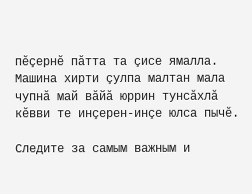пӗçернӗ пăтта та çисе ямалла. Машина хирти çулпа малтан мала чупнă май вăйă юррин тунсăхлă кӗвви те инçерен-инçе юлса пычӗ.

Следите за самым важным и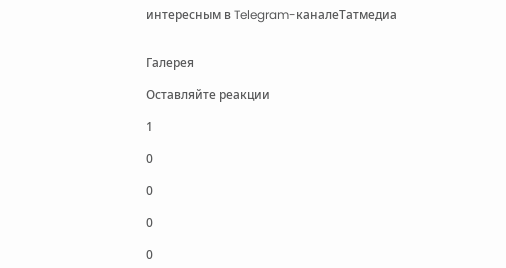интересным в Telegram-каналеТатмедиа


Галерея

Оставляйте реакции

1

0

0

0

0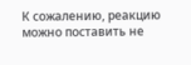К сожалению, реакцию можно поставить не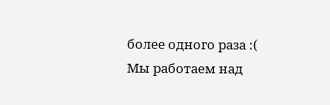более одного раза :(
Мы работаем над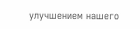улучшением нашего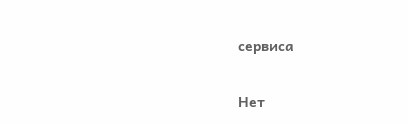сервиса

Нет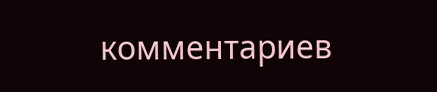комментариев